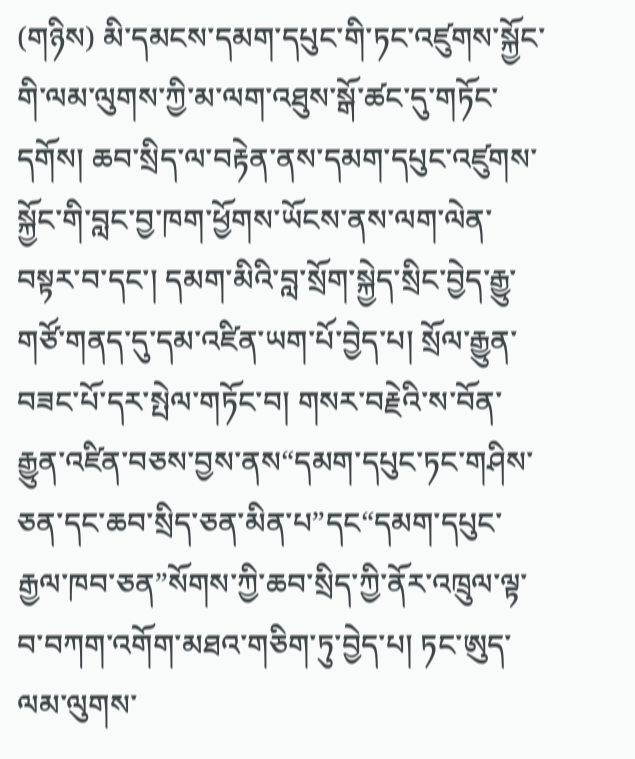(གཉིས) མི་དམངས་དམག་དཔུང་གི་ཏང་འཛུགས་སྐྱོང་གི་ལམ་ལུགས་ཀྱི་མ་ལག་འཐུས་སྒོ་ཚང་དུ་གཏོང་དགོས། ཆབ་སྲིད་ལ་བརྟེན་ནས་དམག་དཔུང་འཛུགས་སྐྱོང་གི་བླང་བྱ་ཁག་ཕྱོགས་ཡོངས་ནས་ལག་ལེན་བསྟར་བ་དང་། དམག་མིའི་བླ་སྲོག་སྐྱེད་སྲིང་བྱེད་རྒྱུ་གཙོ་གནད་དུ་དམ་འཛིན་ཡག་པོ་བྱེད་པ། སྲོལ་རྒྱུན་བཟང་པོ་དར་སྤེལ་གཏོང་བ། གསར་བརྗེའི་ས་བོན་རྒྱུན་འཛིན་བཅས་བྱས་ནས“དམག་དཔུང་ཏང་གཤིས་ཅན་དང་ཆབ་སྲིད་ཅན་མིན་པ”དང“དམག་དཔུང་རྒྱལ་ཁབ་ཅན”སོགས་ཀྱི་ཆབ་སྲིད་ཀྱི་ནོར་འཁྲུལ་ལྟ་བ་བཀག་འགོག་མཐའ་གཅིག་ཏུ་བྱེད་པ། ཏང་ཨུད་ལམ་ལུགས་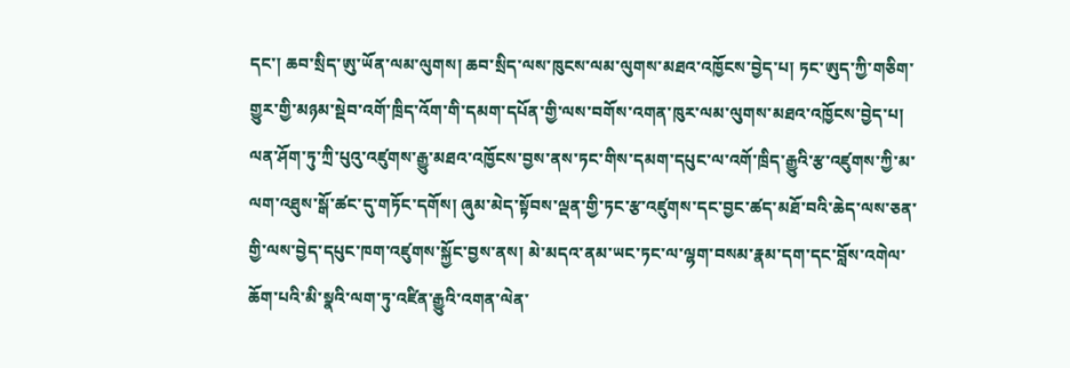དང་། ཆབ་སྲིད་ཨུ་ཡོན་ལམ་ལུགས། ཆབ་སྲིད་ལས་ཁུངས་ལམ་ལུགས་མཐའ་འཁྱོངས་བྱེད་པ། ཏང་ཨུད་ཀྱི་གཅིག་གྱུར་གྱི་མཉམ་སྡེབ་འགོ་ཁྲིད་འོག་གི་དམག་དཔོན་གྱི་ལས་བགོས་འགན་ཁུར་ལམ་ལུགས་མཐའ་འཁྱོངས་བྱེད་པ། ལན་ཤོག་ཏུ་ཀྲི་པུའུ་འཛུགས་རྒྱུ་མཐའ་འཁྱོངས་བྱས་ནས་ཏང་གིས་དམག་དཔུང་ལ་འགོ་ཁྲིད་རྒྱུའི་རྩ་འཛུགས་ཀྱི་མ་ལག་འཐུས་སྒོ་ཚང་དུ་གཏོང་དགོས། ཞུམ་མེད་སྟོབས་ལྡན་གྱི་ཏང་རྩ་འཛུགས་དང་བྱང་ཚད་མཐོ་བའི་ཆེད་ལས་ཅན་གྱི་ལས་བྱེད་དཔུང་ཁག་འཛུགས་སྐྱོང་བྱས་ནས། མེ་མདའ་ནམ་ཡང་ཏང་ལ་ལྷག་བསམ་རྣམ་དག་དང་བློས་འགེལ་ཆོག་པའི་མི་སྣའི་ལག་ཏུ་འཛིན་རྒྱུའི་འགན་ལེན་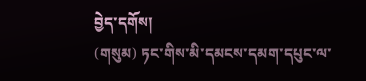བྱེད་དགོས།
(གསུམ) ཏང་གིས་མི་དམངས་དམག་དཔུང་ལ་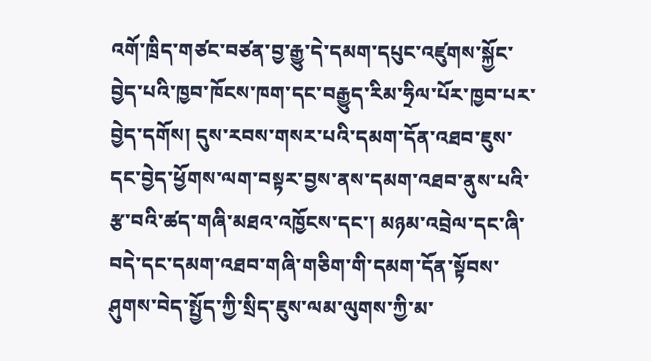འགོ་ཁྲིད་གཙང་བཙན་བྱ་རྒྱུ་དེ་དམག་དཔུང་འཛུགས་སྐྱོང་བྱེད་པའི་ཁྱབ་ཁོངས་ཁག་དང་བརྒྱུད་རིམ་ཧྲིལ་པོར་ཁྱབ་པར་བྱེད་དགོས། དུས་རབས་གསར་པའི་དམག་དོན་འཐབ་ཇུས་དང་བྱེད་ཕྱོགས་ལག་བསྟར་བྱས་ནས་དམག་འཐབ་ནུས་པའི་རྩ་བའི་ཚད་གཞི་མཐའ་འཁྱོངས་དང་། མཉམ་འབྲེལ་དང་ཞི་བདེ་དང་དམག་འཐབ་གཞི་གཅིག་གི་དམག་དོན་སྟོབས་ཤུགས་བེད་སྤྱོད་ཀྱི་སྲིད་ཇུས་ལམ་ལུགས་ཀྱི་མ་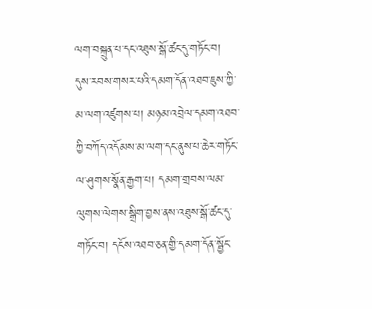ལག་བསྐྲུན་པ་དང་འཐུས་སྒོ་ཚང་དུ་གཏོང་བ། དུས་རབས་གསར་པའི་དམག་དོན་འཐབ་ཇུས་ཀྱི་མ་ལག་འཛུགས་པ། མཉམ་འབྲེལ་དམག་འཐབ་ཀྱི་བཀོད་འདོམས་མ་ལག་དང་ནུས་པ་ཆེར་གཏོང་ལ་ཤུགས་སྣོན་རྒྱག་པ། དམག་གྲབས་ལམ་ལུགས་ལེགས་སྒྲིག་བྱས་ནས་འཐུས་སྒོ་ཚང་དུ་གཏོང་བ། དངོས་འཐབ་ཅན་གྱི་དམག་དོན་སྦྱོང་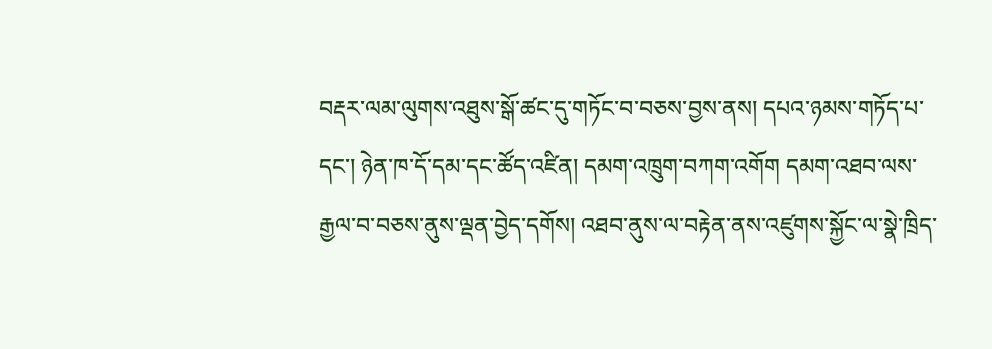བརྡར་ལམ་ལུགས་འཐུས་སྒོ་ཚང་དུ་གཏོང་བ་བཅས་བྱས་ནས། དཔའ་ཉམས་གཏོད་པ་དང་། ཉེན་ཁ་དོ་དམ་དང་ཚོད་འཛིན། དམག་འཁྲུག་བཀག་འགོག དམག་འཐབ་ལས་རྒྱལ་བ་བཅས་ནུས་ལྡན་བྱེད་དགོས། འཐབ་ནུས་ལ་བརྟེན་ནས་འཛུགས་སྐྱོང་ལ་སྣེ་ཁྲིད་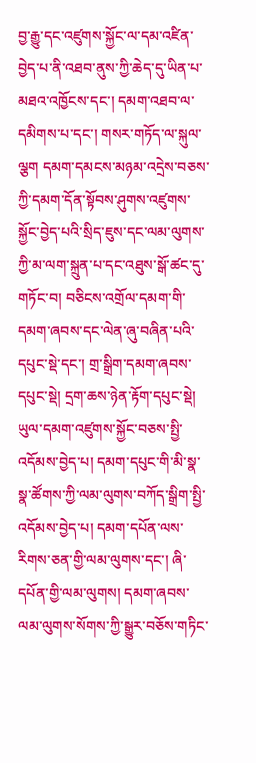བྱ་རྒྱུ་དང་འཛུགས་སྐྱོང་ལ་དམ་འཛིན་བྱེད་པ་ནི་འཐབ་ནུས་ཀྱི་ཆེད་དུ་ཡིན་པ་མཐའ་འཁྱོངས་དང་། དམག་འཐབ་ལ་དམིགས་པ་དང་། གསར་གཏོད་ལ་སྐུལ་ལྕག དམག་དམངས་མཉམ་འདྲེས་བཅས་ཀྱི་དམག་དོན་སྟོབས་ཤུགས་འཛུགས་སྐྱོང་བྱེད་པའི་སྲིད་ཇུས་དང་ལམ་ལུགས་ཀྱི་མ་ལག་སྐྲུན་པ་དང་འཐུས་སྒོ་ཚང་དུ་གཏོང་བ། བཅིངས་འགྲོལ་དམག་གི་དམག་ཞབས་དང་ལེན་ཞུ་བཞིན་པའི་དཔུང་སྡེ་དང་། གྲ་སྒྲིག་དམག་ཞབས་དཔུང་སྡེ། དྲག་ཆས་ཉེན་རྟོག་དཔུང་སྡེ། ཡུལ་དམག་འཛུགས་སྐྱོང་བཅས་སྤྱི་འདོམས་བྱེད་པ། དམག་དཔུང་གི་མི་སྣ་སྣ་ཚོགས་ཀྱི་ལམ་ལུགས་བཀོད་སྒྲིག་སྤྱི་འདོམས་བྱེད་པ། དམག་དཔོན་ལས་རིགས་ཅན་གྱི་ལམ་ལུགས་དང་། ཞི་དཔོན་གྱི་ལམ་ལུགས། དམག་ཞབས་ལམ་ལུགས་སོགས་ཀྱི་སྒྱུར་བཅོས་གཏིང་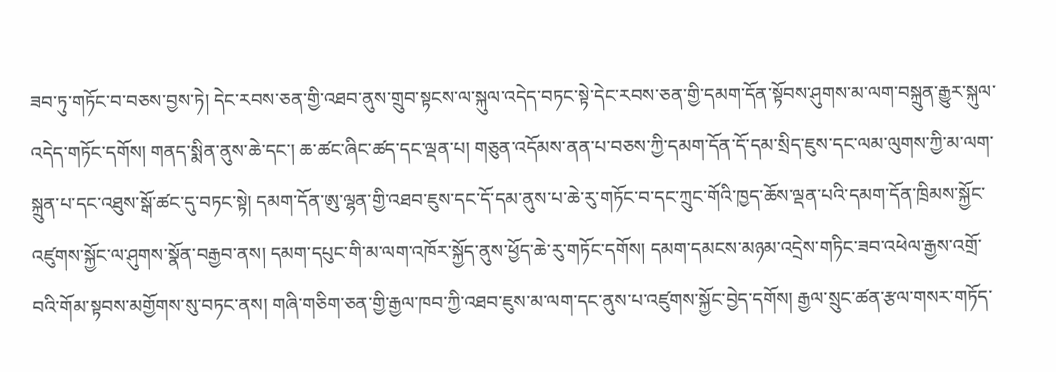ཟབ་ཏུ་གཏོང་བ་བཅས་བྱས་ཏེ། དེང་རབས་ཅན་གྱི་འཐབ་ནུས་གྲུབ་སྟངས་ལ་སྐུལ་འདེད་བཏང་སྟེ་དེང་རབས་ཅན་གྱི་དམག་དོན་སྟོབས་ཤུགས་མ་ལག་བསྐྲུན་རྒྱུར་སྐུལ་འདེད་གཏོང་དགོས། གནད་སྨིན་ནུས་ཆེ་དང་། ཆ་ཚང་ཞིང་ཚད་དང་ལྡན་པ། གཅུན་འདོམས་ནན་པ་བཅས་ཀྱི་དམག་དོན་དོ་དམ་སྲིད་ཇུས་དང་ལམ་ལུགས་ཀྱི་མ་ལག་སྐྲུན་པ་དང་འཐུས་སྒོ་ཚང་དུ་བཏང་སྟེ། དམག་དོན་ཨུ་ལྷན་གྱི་འཐབ་ཇུས་དང་དོ་དམ་ནུས་པ་ཆེ་རུ་གཏོང་བ་དང་ཀྲུང་གོའི་ཁྱད་ཆོས་ལྡན་པའི་དམག་དོན་ཁྲིམས་སྐྱོང་འཛུགས་སྐྱོང་ལ་ཤུགས་སྣོན་བརྒྱབ་ནས། དམག་དཔུང་གི་མ་ལག་འཁོར་སྐྱོད་ནུས་ཕྱོད་ཆེ་རུ་གཏོང་དགོས། དམག་དམངས་མཉམ་འདྲེས་གཏིང་ཟབ་འཕེལ་རྒྱས་འགྲོ་བའི་གོམ་སྟབས་མགྱོགས་སུ་བཏང་ནས། གཞི་གཅིག་ཅན་གྱི་རྒྱལ་ཁབ་ཀྱི་འཐབ་ཇུས་མ་ལག་དང་ནུས་པ་འཛུགས་སྐྱོང་བྱེད་དགོས། རྒྱལ་སྲུང་ཚན་རྩལ་གསར་གཏོད་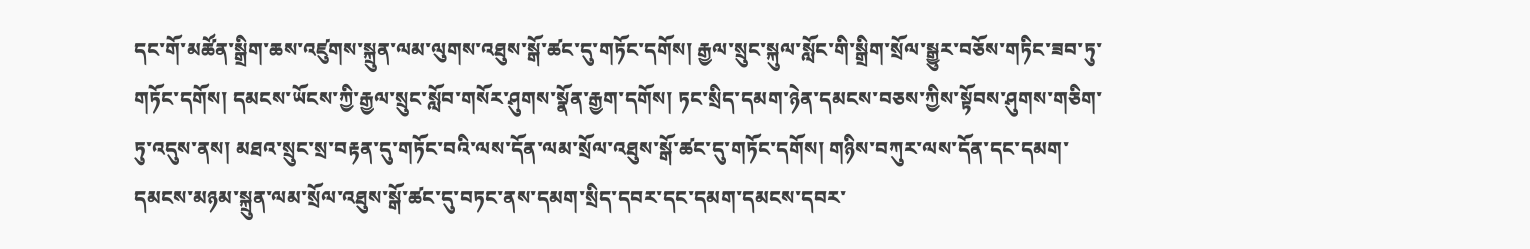དང་གོ་མཚོན་སྒྲིག་ཆས་འཛུགས་སྐྲུན་ལམ་ལུགས་འཐུས་སྒོ་ཚང་དུ་གཏོང་དགོས། རྒྱལ་སྲུང་སྐུལ་སློང་གི་སྒྲིག་སྲོལ་སྒྱུར་བཅོས་གཏིང་ཟབ་ཏུ་གཏོང་དགོས། དམངས་ཡོངས་ཀྱི་རྒྱལ་སྲུང་སློབ་གསོར་ཤུགས་སྣོན་རྒྱག་དགོས། ཏང་སྲིད་དམག་ཉེན་དམངས་བཅས་ཀྱིས་སྟོབས་ཤུགས་གཅིག་ཏུ་འདུས་ནས། མཐའ་སྲུང་སྲ་བརྟན་དུ་གཏོང་བའི་ལས་དོན་ལམ་སྲོལ་འཐུས་སྒོ་ཚང་དུ་གཏོང་དགོས། གཉིས་བཀུར་ལས་དོན་དང་དམག་དམངས་མཉམ་སྐྲུན་ལམ་སྲོལ་འཐུས་སྒོ་ཚང་དུ་བཏང་ནས་དམག་སྲིད་དབར་དང་དམག་དམངས་དབར་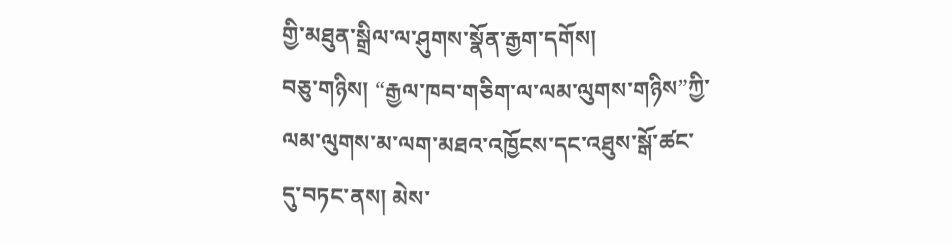གྱི་མཐུན་སྒྲིལ་ལ་ཤུགས་སྣོན་རྒྱག་དགོས།
བཅུ་གཉིས། “རྒྱལ་ཁབ་གཅིག་ལ་ལམ་ལུགས་གཉིས”ཀྱི་ལམ་ལུགས་མ་ལག་མཐའ་འཁྱོངས་དང་འཐུས་སྒོ་ཚང་དུ་བཏང་ནས། མེས་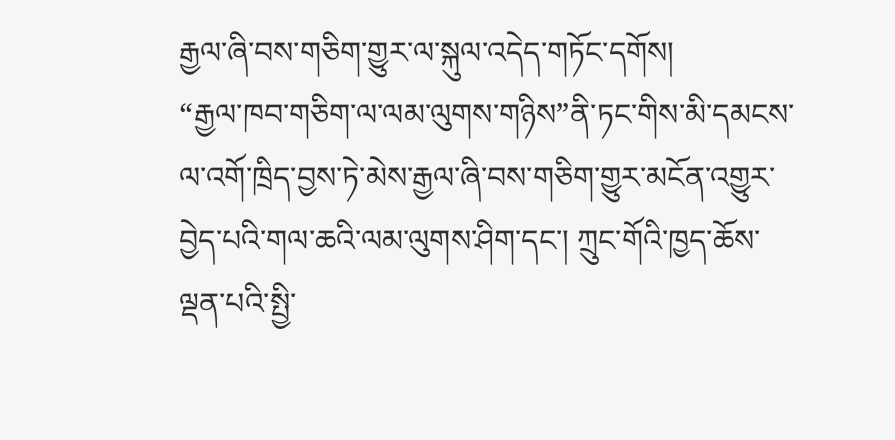རྒྱལ་ཞི་བས་གཅིག་གྱུར་ལ་སྐུལ་འདེད་གཏོང་དགོས།
“རྒྱལ་ཁབ་གཅིག་ལ་ལམ་ལུགས་གཉིས”ནི་ཏང་གིས་མི་དམངས་ལ་འགོ་ཁྲིད་བྱས་ཏེ་མེས་རྒྱལ་ཞི་བས་གཅིག་གྱུར་མངོན་འགྱུར་བྱེད་པའི་གལ་ཆའི་ལམ་ལུགས་ཤིག་དང་། ཀྲུང་གོའི་ཁྱད་ཆོས་ལྡན་པའི་སྤྱི་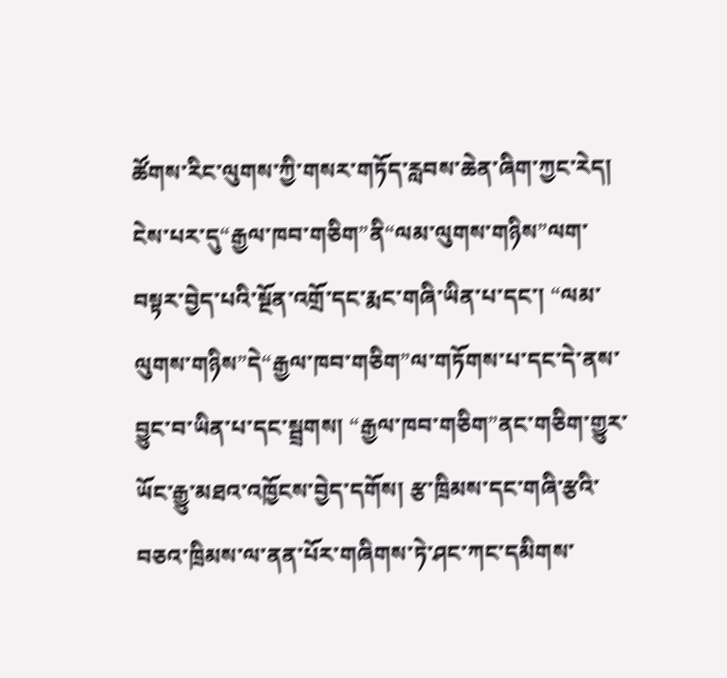ཚོགས་རིང་ལུགས་ཀྱི་གསར་གཏོད་རླབས་ཆེན་ཞིག་ཀྱང་རེད། ངེས་པར་དུ“རྒྱལ་ཁབ་གཅིག”ནི“ལམ་ལུགས་གཉིས”ལག་བསྟར་བྱེད་པའི་སྔོན་འགྲོ་དང་རྨང་གཞི་ཡིན་པ་དང་། “ལམ་ལུགས་གཉིས”དེ“རྒྱལ་ཁབ་གཅིག”ལ་གཏོགས་པ་དང་དེ་ནས་བྱུང་བ་ཡིན་པ་དང་སྦྲགས། “རྒྱལ་ཁབ་གཅིག”ནང་གཅིག་གྱུར་ཡོང་རྒྱུ་མཐའ་འཁྱོངས་བྱེད་དགོས། རྩ་ཁྲིམས་དང་གཞི་རྩའི་བཅའ་ཁྲིམས་ལ་ནན་པོར་གཞིགས་ཏེ་ཤང་ཀང་དམིགས་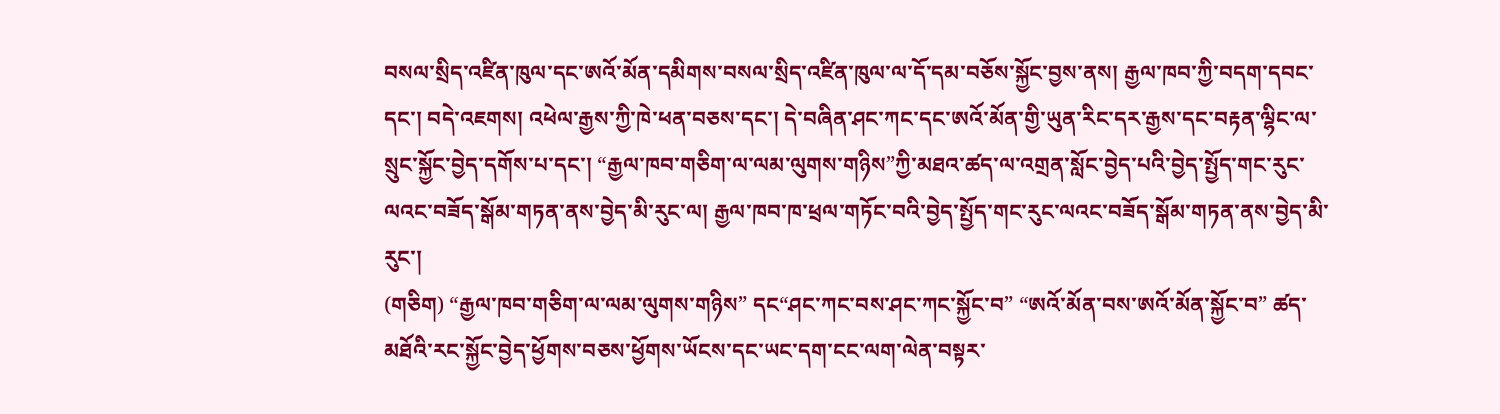བསལ་སྲིད་འཛིན་ཁུལ་དང་ཨའོ་མོན་དམིགས་བསལ་སྲིད་འཛིན་ཁུལ་ལ་དོ་དམ་བཅོས་སྐྱོང་བྱས་ནས། རྒྱལ་ཁབ་ཀྱི་བདག་དབང་དང་། བདེ་འཇགས། འཕེལ་རྒྱས་ཀྱི་ཁེ་ཕན་བཅས་དང་། དེ་བཞིན་ཤང་ཀང་དང་ཨའོ་མོན་གྱི་ཡུན་རིང་དར་རྒྱས་དང་བརྟན་ལྷིང་ལ་སྲུང་སྐྱོང་བྱེད་དགོས་པ་དང་། “རྒྱལ་ཁབ་གཅིག་ལ་ལམ་ལུགས་གཉིས”ཀྱི་མཐའ་ཚད་ལ་འགྲན་སློང་བྱེད་པའི་བྱེད་སྤྱོད་གང་རུང་ལའང་བཟོད་སྒོམ་གཏན་ནས་བྱེད་མི་རུང་ལ། རྒྱལ་ཁབ་ཁ་ཕྲལ་གཏོང་བའི་བྱེད་སྤྱོད་གང་རུང་ལའང་བཟོད་སྒོམ་གཏན་ནས་བྱེད་མི་རུང་།
(གཅིག) “རྒྱལ་ཁབ་གཅིག་ལ་ལམ་ལུགས་གཉིས” དང“ཤང་ཀང་བས་ཤང་ཀང་སྐྱོང་བ” “ཨའོ་མོན་བས་ཨའོ་མོན་སྐྱོང་བ” ཚད་མཐོའི་རང་སྐྱོང་བྱེད་ཕྱོགས་བཅས་ཕྱོགས་ཡོངས་དང་ཡང་དག་ངང་ལག་ལེན་བསྟར་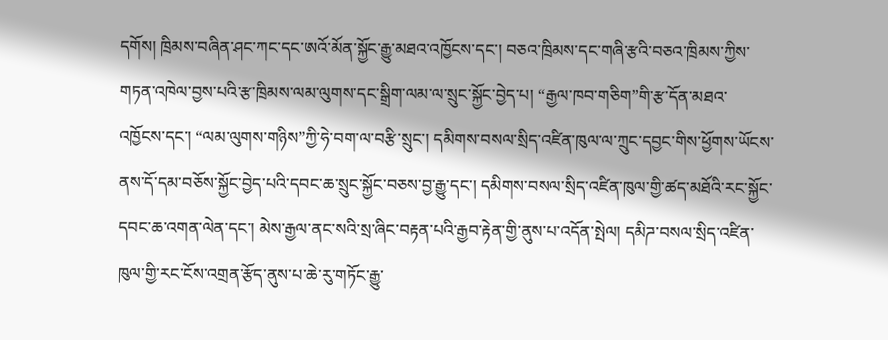དགོས། ཁྲིམས་བཞིན་ཤང་ཀང་དང་ཨའོ་མོན་སྐྱོང་རྒྱུ་མཐའ་འཁྱོངས་དང་། བཅའ་ཁྲིམས་དང་གཞི་རྩའི་བཅའ་ཁྲིམས་ཀྱིས་གཏན་འཁེལ་བྱས་པའི་རྩ་ཁྲིམས་ལམ་ལུགས་དང་སྒྲིག་ལམ་ལ་སྲུང་སྐྱོང་བྱེད་པ། “རྒྱལ་ཁབ་གཅིག”གི་རྩ་དོན་མཐའ་འཁྱོངས་དང་། “ལམ་ལུགས་གཉིས”ཀྱི་ཧེ་བག་ལ་བརྩི་སྲུང་། དམིགས་བསལ་སྲིད་འཛིན་ཁུལ་ལ་ཀྲུང་དབྱང་གིས་ཕྱོགས་ཡོངས་ནས་དོ་དམ་བཅོས་སྐྱོང་བྱེད་པའི་དབང་ཆ་སྲུང་སྐྱོང་བཅས་བྱ་རྒྱུ་དང་། དམིགས་བསལ་སྲིད་འཛིན་ཁུལ་གྱི་ཚད་མཐོའི་རང་སྐྱོང་དབང་ཆ་འགན་ལེན་དང་། མེས་རྒྱལ་ནང་སའི་སྲ་ཞིང་བརྟན་པའི་རྒྱབ་རྟེན་གྱི་ནུས་པ་འདོན་སྤེལ། དམིཌ་བསལ་སྲིད་འཛིན་ཁུལ་གྱི་རང་ངོས་འགྲན་རྩོད་ནུས་པ་ཆེ་རུ་གཏོང་རྒྱུ་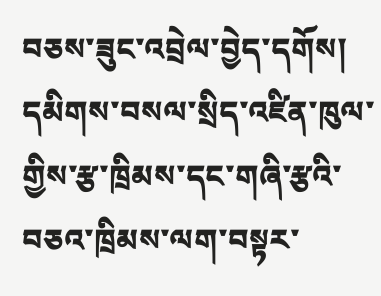བཅས་ཟུང་འབྲེལ་བྱེད་དགོས། དམིགས་བསལ་སྲིད་འཛིན་ཁུལ་གྱིས་རྩ་ཁྲིམས་དང་གཞི་རྩའི་བཅའ་ཁྲིམས་ལག་བསྟར་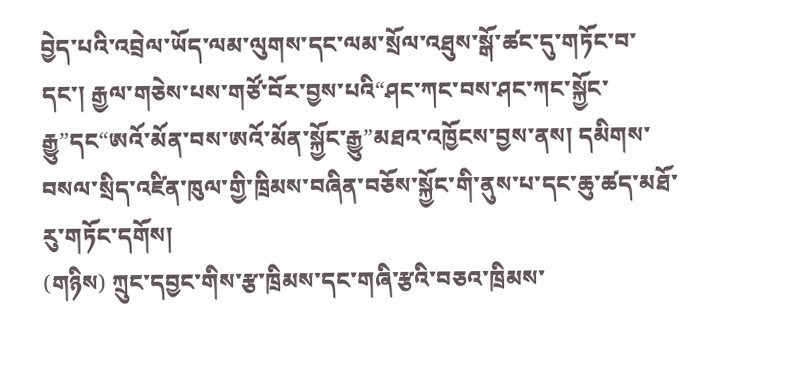བྱེད་པའི་འབྲེལ་ཡོད་ལམ་ལུགས་དང་ལམ་སྲོལ་འཐུས་སྒོ་ཚང་དུ་གཏོང་བ་དང་། རྒྱལ་གཅེས་པས་གཙོ་བོར་བྱས་པའི“ཤང་ཀང་བས་ཤང་ཀང་སྐྱོང་རྒྱུ”དང“ཨའོ་མོན་བས་ཨའོ་མོན་སྐྱོང་རྒྱུ”མཐའ་འཁྱོངས་བྱས་ནས། དམིགས་བསལ་སྲིད་འཛིན་ཁུལ་གྱི་ཁྲིམས་བཞིན་བཅོས་སྐྱོང་གི་ནུས་པ་དང་ཆུ་ཚད་མཐོ་རུ་གཏོང་དགོས།
(གཉིས) ཀྲུང་དབྱང་གིས་རྩ་ཁྲིམས་དང་གཞི་རྩའི་བཅའ་ཁྲིམས་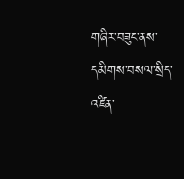གཞིར་བཟུང་ནས་དམིགས་བསལ་སྲིད་འཛིན་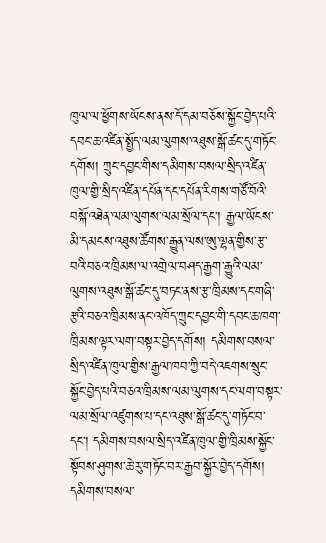ཁུལ་ལ་ཕྱོགས་ཡོངས་ནས་དོ་དམ་བཅོས་སྐྱོང་བྱེད་པའི་དབང་ཆ་འཛིན་སྤྱོད་ལམ་ལུགས་འཐུས་སྒོ་ཚང་དུ་གཏོང་དགོས། ཀྲུང་དབྱང་གིས་དམིགས་བསལ་སྲིད་འཛིན་ཁུལ་གྱི་སྲིད་འཛིན་དཔོན་དང་དཔོན་རིགས་གཙོ་བོའི་བསྐོ་འཐེན་ལམ་ལུགས་ལམ་སྲོལ་དང་། རྒྱལ་ཡོངས་མི་དམངས་འཐུས་ཚོགས་རྒྱུན་ལས་ཨུ་ལྷན་གྱིས་རྩ་བའི་བཅའ་ཁྲིམས་ལ་འགྲེལ་བཤད་རྒྱག་རྒྱུའི་ལམ་ལུགས་འཐུས་སྒོ་ཚང་དུ་བཏང་ནས་རྩ་ཁྲིམས་དང་གཞི་རྩའི་བཅའ་ཁྲིམས་ནང་འཁོད་ཀྲུང་དབྱང་གི་དབང་ཆ་ཁག་ཁྲིམས་ལྟར་ལག་བསྟར་བྱེད་དགོས། དམིགས་བསལ་སྲིད་འཛིན་ཁུལ་གྱིས་རྒྱལ་ཁབ་ཀྱི་བདེ་འཇགས་སྲུང་སྐྱོང་བྱེད་པའི་བཅའ་ཁྲིམས་ལམ་ལུགས་དང་ལག་བསྟར་ལམ་སྲོལ་འཛུགས་པ་དང་འཐུས་སྒོ་ཚང་དུ་གཏོང་བ་དང་། དམིགས་བསལ་སྲིད་འཛིན་ཁུལ་གྱི་ཁྲིམས་སྐྱོང་སྟོབས་ཤུགས་ཆེ་རུ་གཏོང་བར་རྒྱབ་སྐྱོར་བྱེད་དགོས། དམིགས་བསལ་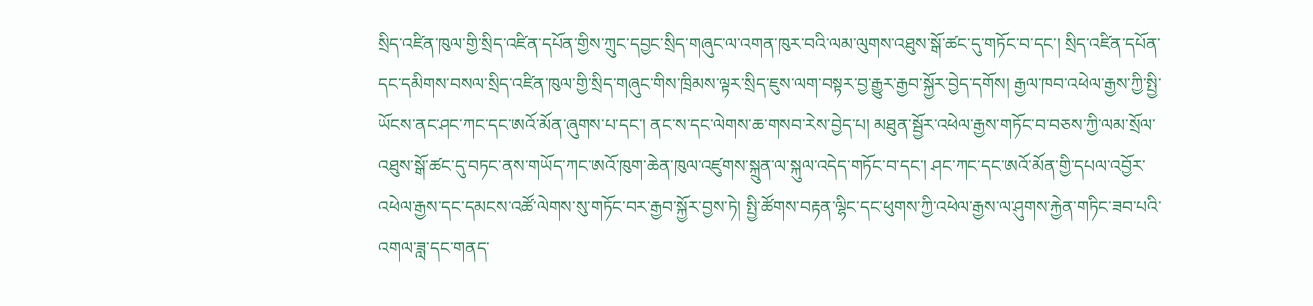སྲིད་འཛིན་ཁུལ་གྱི་སྲིད་འཛིན་དཔོན་གྱིས་ཀྲུང་དབྱང་སྲིད་གཞུང་ལ་འགན་ཁུར་བའི་ལམ་ལུགས་འཐུས་སྒོ་ཚང་དུ་གཏོང་བ་དང་། སྲིད་འཛིན་དཔོན་དང་དམིགས་བསལ་སྲིད་འཛིན་ཁུལ་གྱི་སྲིད་གཞུང་གིས་ཁྲིམས་ལྟར་སྲིད་ཇུས་ལག་བསྟར་བྱ་རྒྱུར་རྒྱབ་སྐྱོར་བྱེད་དགོས། རྒྱལ་ཁབ་འཕེལ་རྒྱས་ཀྱི་སྤྱི་ཡོངས་ནང་ཤང་ཀང་དང་ཨའོ་མོན་ཞུགས་པ་དང་། ནང་ས་དང་ལེགས་ཆ་གསབ་རེས་བྱེད་པ། མཐུན་སྦྱོར་འཕེལ་རྒྱས་གཏོང་བ་བཅས་ཀྱི་ལམ་སྲོལ་འཐུས་སྒོ་ཚང་དུ་བཏང་ནས་གཡོད་ཀང་ཨའོ་ཁུག་ཆེན་ཁུལ་འཛུགས་སྐྲུན་ལ་སྐུལ་འདེད་གཏོང་བ་དང་། ཤང་ཀང་དང་ཨའོ་མོན་གྱི་དཔལ་འབྱོར་འཕེལ་རྒྱས་དང་དམངས་འཚོ་ལེགས་སུ་གཏོང་བར་རྒྱབ་སྐྱོར་བྱས་ཏེ། སྤྱི་ཚོགས་བརྟན་ལྷིང་དང་ཕུགས་ཀྱི་འཕེལ་རྒྱས་ལ་ཤུགས་རྐྱེན་གཏིང་ཟབ་པའི་འགལ་ཟླ་དང་གནད་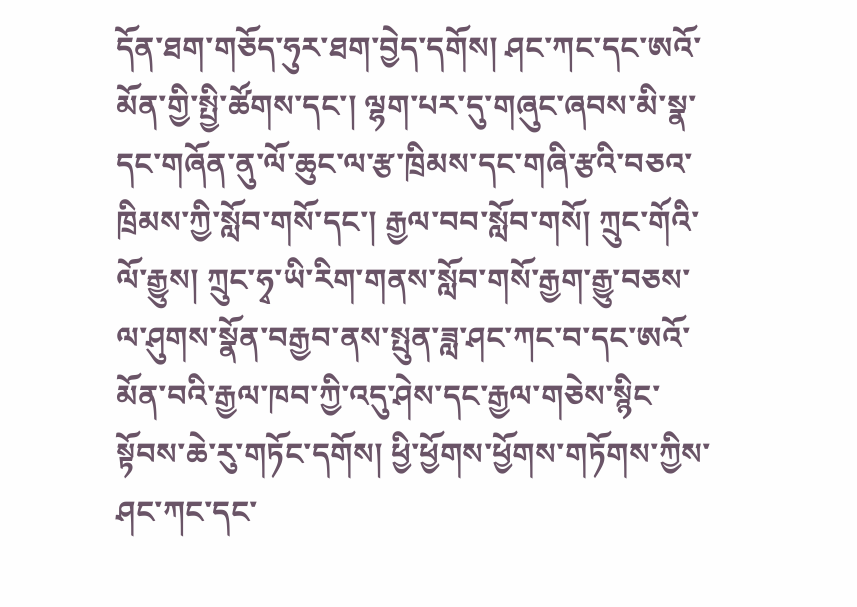དོན་ཐག་གཅོད་ཧུར་ཐག་བྱེད་དགོས། ཤང་ཀང་དང་ཨའོ་མོན་གྱི་སྤྱི་ཚོགས་དང་། ལྷག་པར་དུ་གཞུང་ཞབས་མི་སྣ་དང་གཞོན་ནུ་ལོ་ཆུང་ལ་རྩ་ཁྲིམས་དང་གཞི་རྩའི་བཅའ་ཁྲིམས་ཀྱི་སློབ་གསོ་དང་། རྒྱལ་བབ་སློབ་གསོ། ཀྲུང་གོའི་ལོ་རྒྱུས། ཀྲུང་ཧྭ་ཡི་རིག་གནས་སློབ་གསོ་རྒྱག་རྒྱུ་བཅས་ལ་ཤུགས་སྣོན་བརྒྱབ་ནས་སྤུན་ཟླ་ཤང་ཀང་བ་དང་ཨའོ་མོན་བའི་རྒྱལ་ཁབ་ཀྱི་འདུ་ཤེས་དང་རྒྱལ་གཅེས་སྙིང་སྟོབས་ཆེ་རུ་གཏོང་དགོས། ཕྱི་ཕྱོགས་ཕྱོགས་གཏོགས་ཀྱིས་ཤང་ཀང་དང་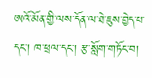ཨའོ་མོན་གྱི་ལས་དོན་ལ་ཐེ་ཇུས་བྱེད་པ་དང་། ཁ་ཕྲལ་དང་། རྩ་སློག་གཏོང་བ།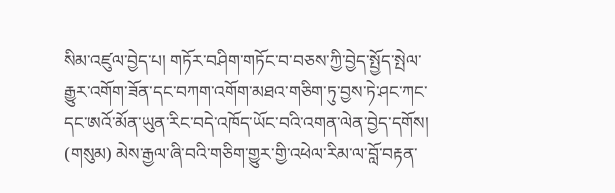སིམ་འཛུལ་བྱེད་པ། གཏོར་བཤིག་གཏོང་བ་བཅས་ཀྱི་བྱེད་སྤྱོད་སྤེལ་རྒྱུར་འགོག་ཟོན་དང་བཀག་འགོག་མཐའ་གཅིག་ཏུ་བྱས་ཏེ་ཤང་ཀང་དང་ཨའོ་མོན་ཡུན་རིང་བདེ་འཁོད་ཡོང་བའི་འགན་ལེན་བྱེད་དགོས།
(གསུམ) མེས་རྒྱལ་ཞི་བའི་གཅིག་གྱུར་གྱི་འཕེལ་རིམ་ལ་བློ་བརྟན་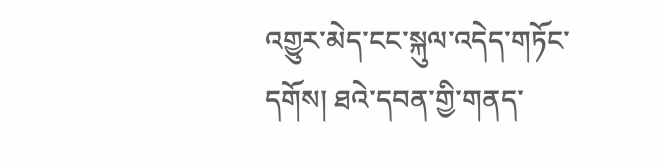འགྱུར་མེད་ངང་སྐུལ་འདེད་གཏོང་དགོས། ཐའེ་དབན་གྱི་གནད་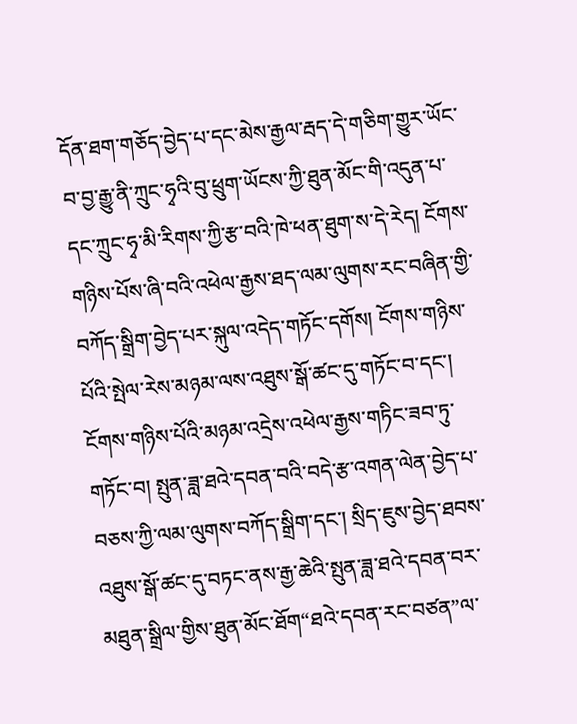དོན་ཐག་གཅོད་བྱེད་པ་དང་མེས་རྒྱལ་རྦད་དེ་གཅིག་གྱུར་ཡོང་བ་བྱ་རྒྱུ་ནི་ཀྲུང་ཧྭའི་བུ་ཕྲུག་ཡོངས་ཀྱི་ཐུན་མོང་གི་འདུན་པ་དང་ཀྲུང་ཧྭ་མི་རིགས་ཀྱི་རྩ་བའི་ཁེ་ཕན་ཐུག་ས་དེ་རེད། ངོགས་གཉིས་པོས་ཞི་བའི་འཕེལ་རྒྱས་ཐད་ལམ་ལུགས་རང་བཞིན་གྱི་བཀོད་སྒྲིག་བྱེད་པར་སྐུལ་འདེད་གཏོང་དགོས། ངོགས་གཉིས་པོའི་སྤེལ་རེས་མཉམ་ལས་འཐུས་སྒོ་ཚང་དུ་གཏོང་བ་དང་། ངོགས་གཉིས་པོའི་མཉམ་འདྲེས་འཕེལ་རྒྱས་གཏིང་ཟབ་ཏུ་གཏོང་བ། སྤུན་ཟླ་ཐའེ་དབན་བའི་བདེ་རྩ་འགན་ལེན་བྱེད་པ་བཅས་ཀྱི་ལམ་ལུགས་བཀོད་སྒྲིག་དང་། སྲིད་ཇུས་བྱེད་ཐབས་འཐུས་སྒོ་ཚང་དུ་བཏང་ནས་རྒྱ་ཆེའི་སྤུན་ཟླ་ཐའེ་དབན་བར་མཐུན་སྒྲིལ་གྱིས་ཐུན་མོང་ཐོག“ཐའེ་དབན་རང་བཙན”ལ་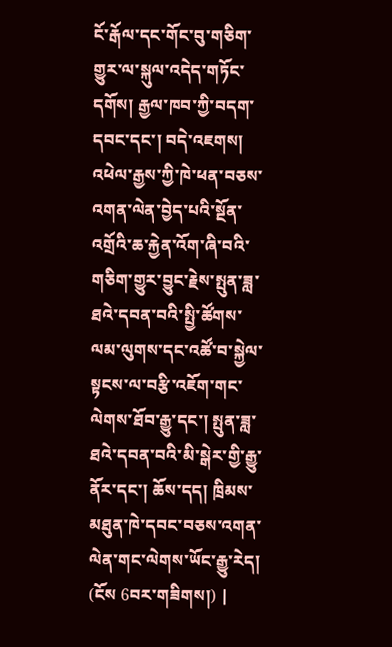ངོ་རྒོལ་དང་གོང་བུ་གཅིག་གྱུར་ལ་སྐུལ་འདེད་གཏོང་དགོས། རྒྱལ་ཁབ་ཀྱི་བདག་དབང་དང་། བདེ་འཇགས། འཕེལ་རྒྱས་ཀྱི་ཁེ་ཕན་བཅས་འགན་ལེན་བྱེད་པའི་སྔོན་འགྲོའི་ཆ་རྐྱེན་འོག་ཞི་བའི་གཅིག་གྱུར་བྱུང་རྗེས་སྤུན་ཟླ་ཐའེ་དབན་བའི་སྤྱི་ཚོགས་ལམ་ལུགས་དང་འཚོ་བ་སྐྱེལ་སྟངས་ལ་བརྩི་འཇོག་གང་ལེགས་ཐོབ་རྒྱུ་དང་། སྤུན་ཟླ་ཐའེ་དབན་བའི་མི་སྒེར་གྱི་རྒྱུ་ནོར་དང་། ཆོས་དད། ཁྲིམས་མཐུན་ཁེ་དབང་བཅས་འགན་ལེན་གང་ལེགས་ཡོང་རྒྱུ་རེད།
(ངོས 6བར་གཟིགས།) |